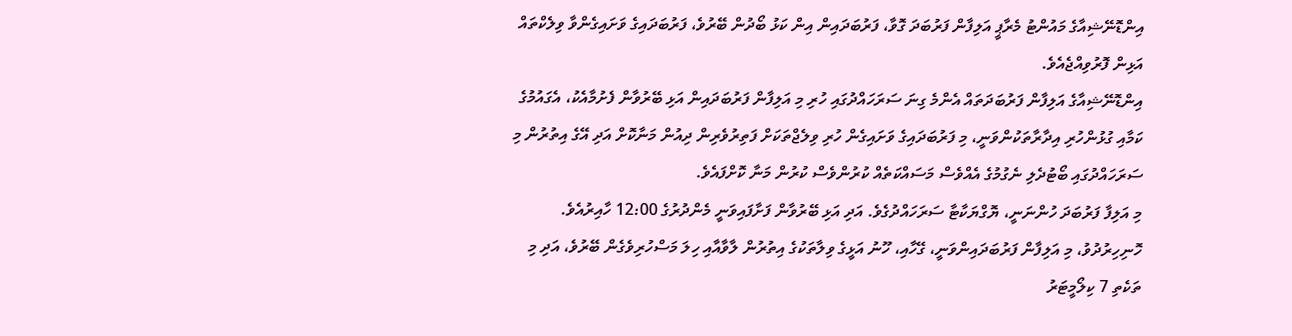އިންޑޮނޭޝިއާގެ މައުންޓު މެރާޕީ އަލިފާން ފަރުބަދަ ގޮވާ، ފަރުބަދައިން އިން ކަޅު ބޯދުން ބޭރުވެ، ފަރުބަދައިގެ ވަށައިގެންވާ ވިލެކްތައް އަޅިން ފޮރުވިއްޖެއެވެ.
އިންޑޮނޭޝިއާގެ އަލިފާން ފަރުބަދަތައް އެންމެ ގިނަ ސަރަހައްދުގައި ހުރި މި އަލިފާން ފަރުބަދައިން އަޅި ބޭރުވާން ފެށުމާއެކު، އެގައުމުގެ ކަމާއި ގުޅުންހުރި އިދާރާތަކުންވަނީ، މި ފަރުބަދައިގެ ވަށައިގެން ހުރި ވިލެޖްތަކަށް ފަތިރުވެރިން ދިއުން މަނާކޮށް އަދި އޭގެ އިތުރުން މި ސަރަހައްދުގައި ބޯޓުދެލި ނެގުމުގެ އެއްވެސް މަސައްކަތެއް ކުރުންވެސް ކުރުން މަނާ ކޮށްފައެވެ.
މި އަލިފާ ފަރުބަދަ ހުންނަނީ، ޔޮގްޔަކާޓާ ސަރަހައްދުގެވެ. އަދި އަޅި ބޭރުވާން ފަށާފައިވަނީ މެންދުރުގެ 12:00 ހާއިރުއެވެ. ހޮނިހިރުދުވު، މި އަލިފާން ފަރުބަދައިންވަނީ، ގޭހާއި، ހޫނު އަޅީގެ ވިލާތަކުގެ އިތުރުން ލާވާއާއި ހިލަ މަސްހުރިވެގެން ބޭރުވެ، އަދި މި ތަކެތި 7 ކިލޯމީޓަރު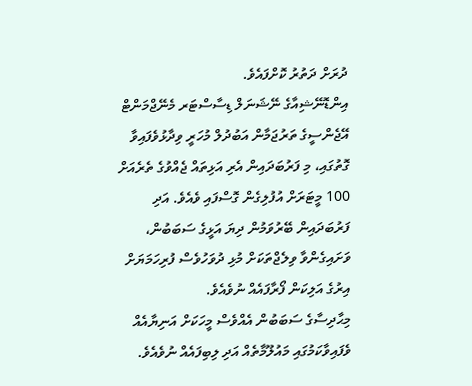ދުރަށް ދަތުރު ކޮށްފައެވެ.
އިންޑޮނޭޝިއާގެ ނޭޝަނަލް ޑިސާސްޓަރ މެނޭޖްމަންޓް އޭޖެންސީގެ ތަރުޖަމާން އަބުދުލް މުހަރީ ވިދާޅުވެފައިވާ ގޮތުގައި، މި ފަރުބަދައިން އެރި އަޅިތައް ޖެއްވުގެ ތެރެއަށް 100 މީޓަރަށް އުފުލިގެން ގޮސްފައި ވެއެވެ. އަދި ފަރުބަދައިން ބޭރުވަމުން ދިޔަ އަޅީގެ ސަބަބުން، ވަށައިގެންވާ ވިލެޖްތަކަށް މުޅި ދުވަހުވެސް ފުރިހަމަޔަށް އިރުގެ އަލިކަން ފޯރާފައެއް ނުވެއެވެ.
މިޙާދިސާގެ ސަބަބުން އެއްވެސް މީހަކަށް އަނިޔާއެއް ވެފައިވާކަމުގައި މައުލޫމާތެއް އަދި ލިބިފައެއް ނުވެއެވެ.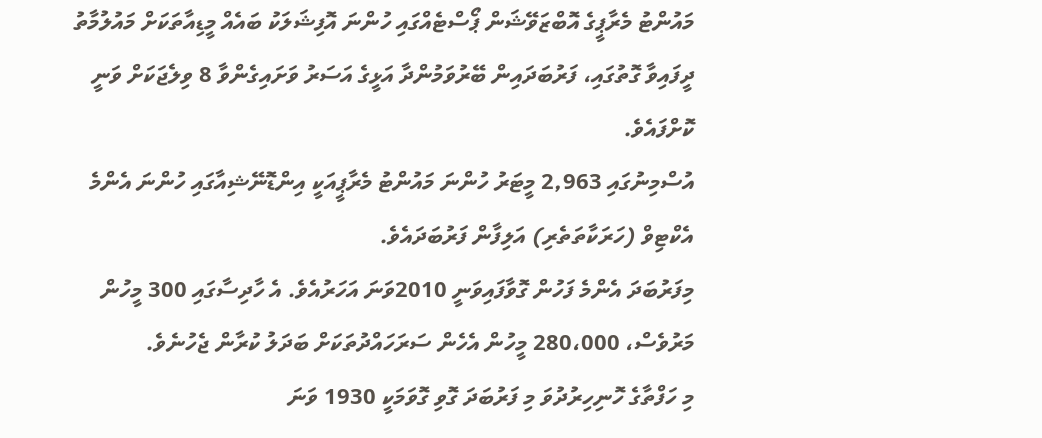މައުންޓު މެރާޕީގެ އޮބްޒަވޭޝަން ޕޯސްޓެއްގައި ހުންނަ އޮފިޝަލަކު ބައެއް މީޑިއާތަކަށް މައުލުމާތު ދީފައިވާ ގޮތުގައި، ފަރުބަދައިން ބޭރުވަމުންދާ އަޅީގެ އަސަރު ވަށައިގެންވާ 8 ވިލެޖަކަށް ވަނީ ކޮށްފައެވެ.
އުސްމިނުގައި 2,963 މީޓަރު ހުންނަ މައުންޓު މެރާޕީއަކީ އިންޑޮނޭޝިއާގައި ހުންނަ އެންމެ އެކްޓިވް (ހަރަކާތަތެރި) އަލިފާން ފަރުބަދައެވެ.
މިފަރުބަދަ އެންމެ ފަހުން ގޮވާފައިވަނީ 2010ވަނަ އަހަރުއެވެ. އެ ހާދިސާގައި 300 މީހުން މަރުވެސް، 280،000 މީހުން އެހެން ސަރަހައްދުތަކަށް ބަދަލު ކުރާން ޖެހުނެވެ.
މި ހަފްތާގެ ހޮނިހިރުދުވަ މި ފަރުބަދަ ގޮވި ގޮވަމަކީ 1930 ވަނަ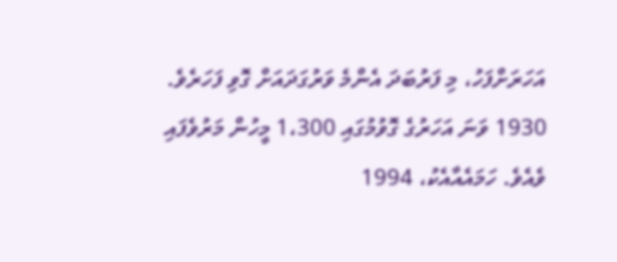އަހަރަށްފަހު، މި ފަރުބަދަ އެންމެ ވަރުގަދައަށް ގޮވި ފަހަރެވެ. 1930 ވަނަ އަހަރުގެ ގޮވުމުގައި 1،300 މީހުން މަރުވެފައި ވެއެވެ. ހަމައެއާއެކު، 1994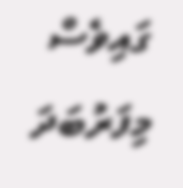ގައިވެސް މިފަރުބަދަ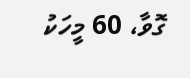ގޮވާ، 60 މީހަކު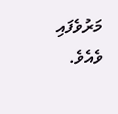މަރުވެފައި ވެއެވެ.